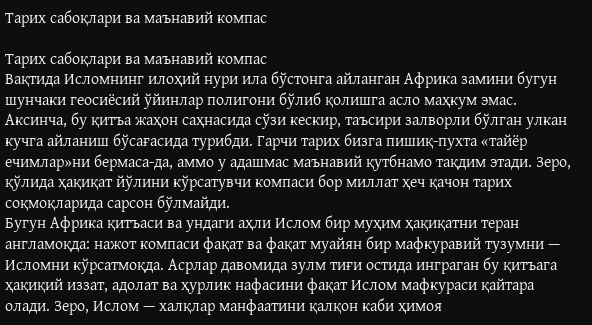Тарих сабоқлари ва маънавий компас

Тарих сабоқлари ва маънавий компас
Вақтида Исломнинг илоҳий нури ила бўстонга айланган Африка замини бугун шунчаки геосиёсий ўйинлар полигони бўлиб қолишга асло маҳкум эмас. Аксинча, бу қитъа жаҳон саҳнасида сўзи кескир, таъсири залворли бўлган улкан кучга айланиш бўсағасида турибди. Гарчи тарих бизга пишиқ-пухта «тайёр ечимлар»ни бермаса-да, аммо у адашмас маънавий қутбнамо тақдим этади. Зеро, қўлида ҳақиқат йўлини кўрсатувчи компаси бор миллат ҳеч қачон тарих соқмоқларида сарсон бўлмайди.
Бугун Африка қитъаси ва ундаги аҳли Ислом бир муҳим ҳақиқатни теран англамоқда: нажот компаси фақат ва фақат муайян бир мафкуравий тузумни — Исломни кўрсатмоқда. Асрлар давомида зулм тиғи остида инграган бу қитъага ҳақиқий иззат, адолат ва ҳурлик нафасини фақат Ислом мафкураси қайтара олади. Зеро, Ислом — халқлар манфаатини қалқон каби ҳимоя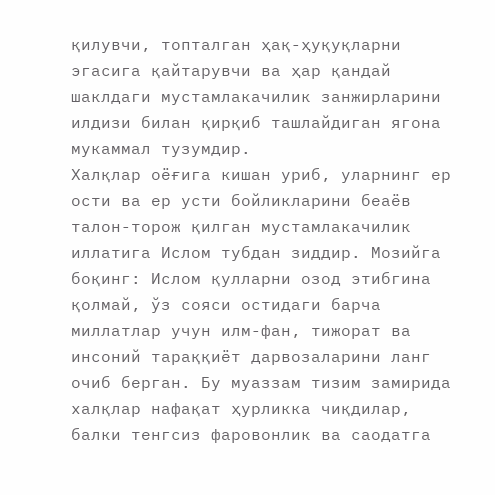қилувчи, топталган ҳақ-ҳуқуқларни эгасига қайтарувчи ва ҳар қандай шаклдаги мустамлакачилик занжирларини илдизи билан қирқиб ташлайдиган ягона мукаммал тузумдир.
Халқлар оёғига кишан уриб, уларнинг ер ости ва ер усти бойликларини беаёв талон-торож қилган мустамлакачилик иллатига Ислом тубдан зиддир. Мозийга боқинг: Ислом қулларни озод этибгина қолмай, ўз сояси остидаги барча миллатлар учун илм-фан, тижорат ва инсоний тараққиёт дарвозаларини ланг очиб берган. Бу муаззам тизим замирида халқлар нафақат ҳурликка чиқдилар, балки тенгсиз фаровонлик ва саодатга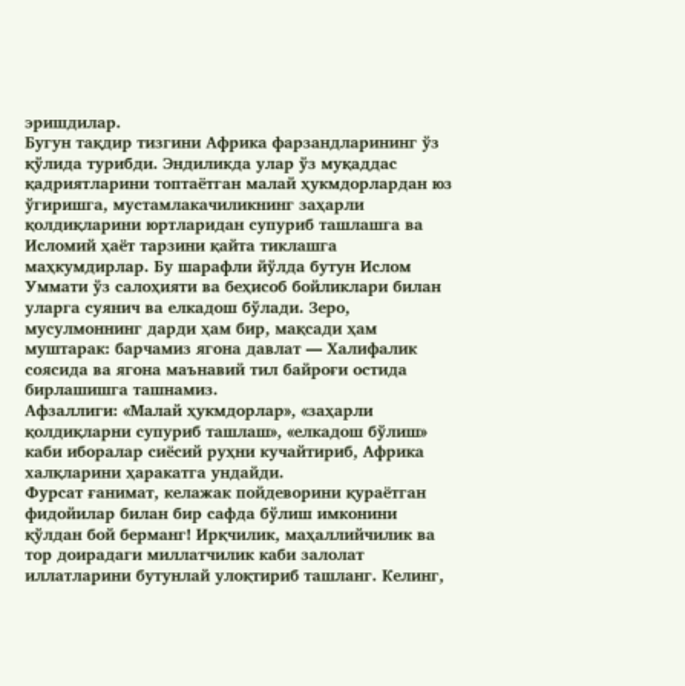эришдилар.
Бугун тақдир тизгини Африка фарзандларининг ўз қўлида турибди. Эндиликда улар ўз муқаддас қадриятларини топтаётган малай ҳукмдорлардан юз ўгиришга, мустамлакачиликнинг заҳарли қолдиқларини юртларидан супуриб ташлашга ва Исломий ҳаёт тарзини қайта тиклашга маҳкумдирлар. Бу шарафли йўлда бутун Ислом Уммати ўз салоҳияти ва беҳисоб бойликлари билан уларга суянич ва елкадош бўлади. Зеро, мусулмоннинг дарди ҳам бир, мақсади ҳам муштарак: барчамиз ягона давлат — Халифалик соясида ва ягона маънавий тил байроғи остида бирлашишга ташнамиз.
Афзаллиги: «Малай ҳукмдорлар», «заҳарли қолдиқларни супуриб ташлаш», «елкадош бўлиш» каби иборалар сиёсий руҳни кучайтириб, Африка халқларини ҳаракатга ундайди.
Фурсат ғанимат, келажак пойдеворини қураётган фидойилар билан бир сафда бўлиш имконини қўлдан бой берманг! Ирқчилик, маҳаллийчилик ва тор доирадаги миллатчилик каби залолат иллатларини бутунлай улоқтириб ташланг. Келинг,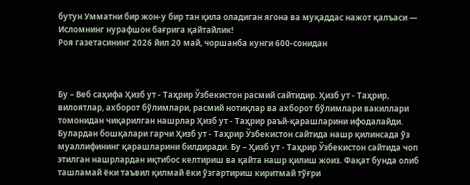бутун Умматни бир жон-у бир тан қила оладиган ягона ва муқаддас нажот қалъаси — Исломнинг нурафшон бағрига қайтайлик!
Роя газетасининг 2026 йил 20 май, чоршанба кунги 600-сонидан



Бу – Веб саҳифа Ҳизб ут - Таҳрир Ўзбекистон расмий сайтидир. Ҳизб ут - Таҳрир, вилоятлар, ахборот бўлимлари, расмий нотиқлар ва ахборот бўлимлари вакиллари томонидан чиқарилган нашрлар Ҳизб ут - Таҳрир раъй-қарашларини ифодалайди. Булардан бошқалари гарчи Ҳизб ут - Таҳрир Ўзбекистон сайтида нашр қилинсада ўз муаллифининг қарашларини билдиради. Бу – Ҳизб ут - Таҳрир Ўзбекистон сайтида чоп этилган нашрлардан иқтибос келтириш ва қайта нашр қилиш жоиз. Фақат бунда олиб ташламай ёки таъвил қилмай ёки ўзгартириш киритмай тўғри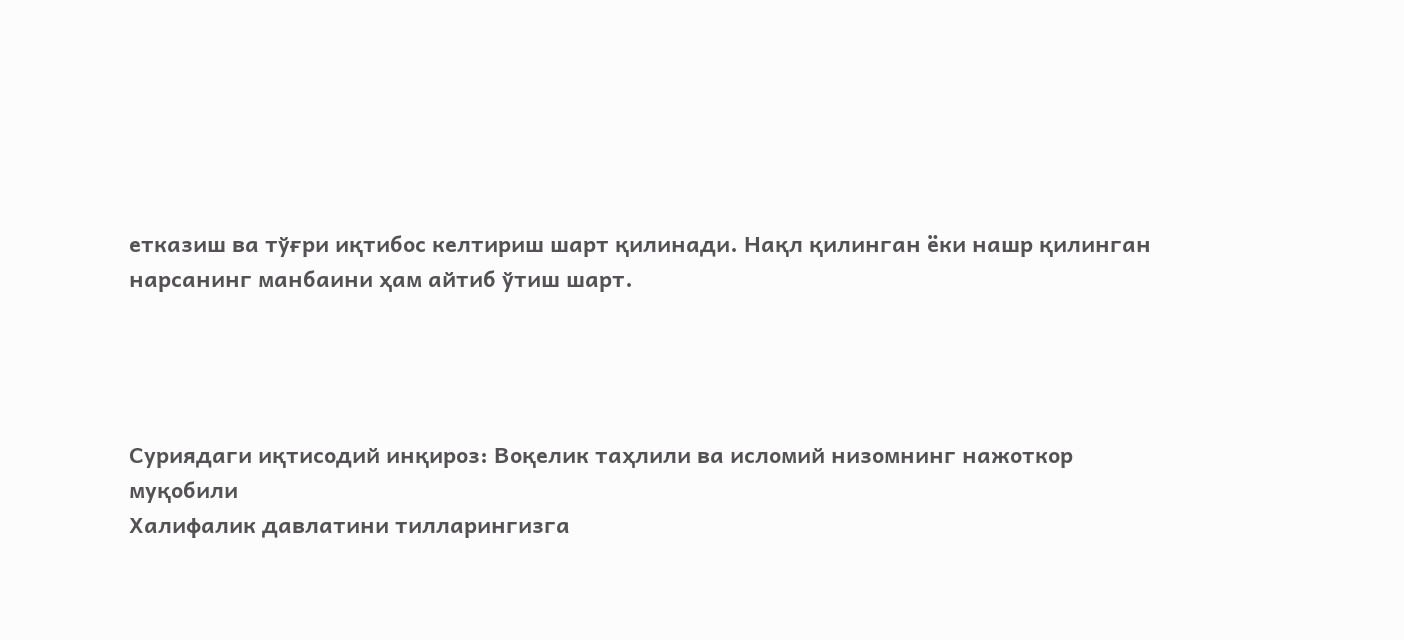етказиш ва тўғри иқтибос келтириш шарт қилинади. Нақл қилинган ёки нашр қилинган нарсанинг манбаини ҳам айтиб ўтиш шарт.




Суриядаги иқтисодий инқироз: Воқелик таҳлили ва исломий низомнинг нажоткор муқобили
Халифалик давлатини тилларингизга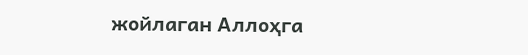жойлаган Аллоҳга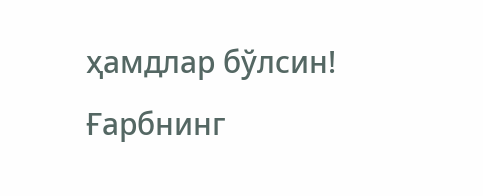ҳамдлар бўлсин!
Ғарбнинг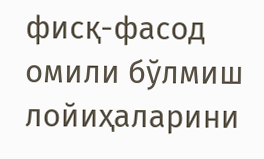фисқ-фасод омили бўлмиш лойиҳаларини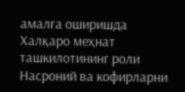амалга оширишда Халқаро меҳнат ташкилотининг роли
Насроний ва кофирларни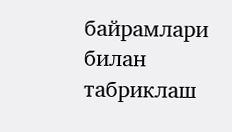байрамлари билан табриклаш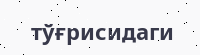тўғрисидаги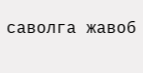саволга жавоб